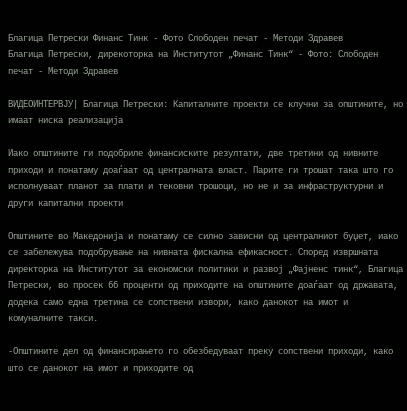Благица Петрески Финанс Тинк - Фото Слободен печат - Методи Здравев
Благица Петрески, дирекоторка на Институтот „Финанс Тинк“ - Фото: Слободен печат - Методи Здравев

ВИДЕОИНТЕРВЈУ| Благица Петрески: Капиталните проекти се клучни за општините, но имаат ниска реализација

Иако општините ги подобриле финансиските резултати, две третини од нивните приходи и понатаму доаѓаат од централната власт. Парите ги трошат така што го исполнуваат планот за плати и тековни трошоци, но не и за инфраструктурни и други капитални проекти

Општините во Македонија и понатаму се силно зависни од централниот буџет, иако се забележува подобрување на нивната фискална ефикасност. Според извршната директорка на Институтот за економски политики и развој „Фајненс тинк“, Благица Петрески, во просек 66 проценти од приходите на општините доаѓаат од државата, додека само една третина се сопствени извори, како данокот на имот и комуналните такси.

-Општините дел од финансирањето го обезбедуваат преку сопствени приходи, како што се данокот на имот и приходите од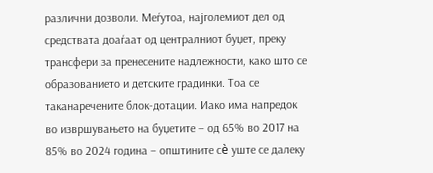различни дозволи. Меѓутоа, најголемиот дел од средствата доаѓаат од централниот буџет, преку трансфери за пренесените надлежности, како што се образованието и детските градинки. Тоа се таканаречените блок-дотации. Иако има напредок во извршувањето на буџетите – од 65% во 2017 на 85% во 2024 година – општините сè уште се далеку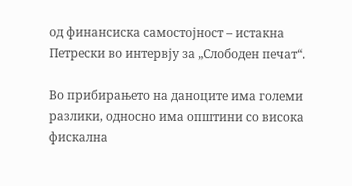од финансиска самостојност – истакна Петрески во интервју за „Слободен печат“.

Во прибирањето на даноците има големи разлики, односно има општини со висока фискална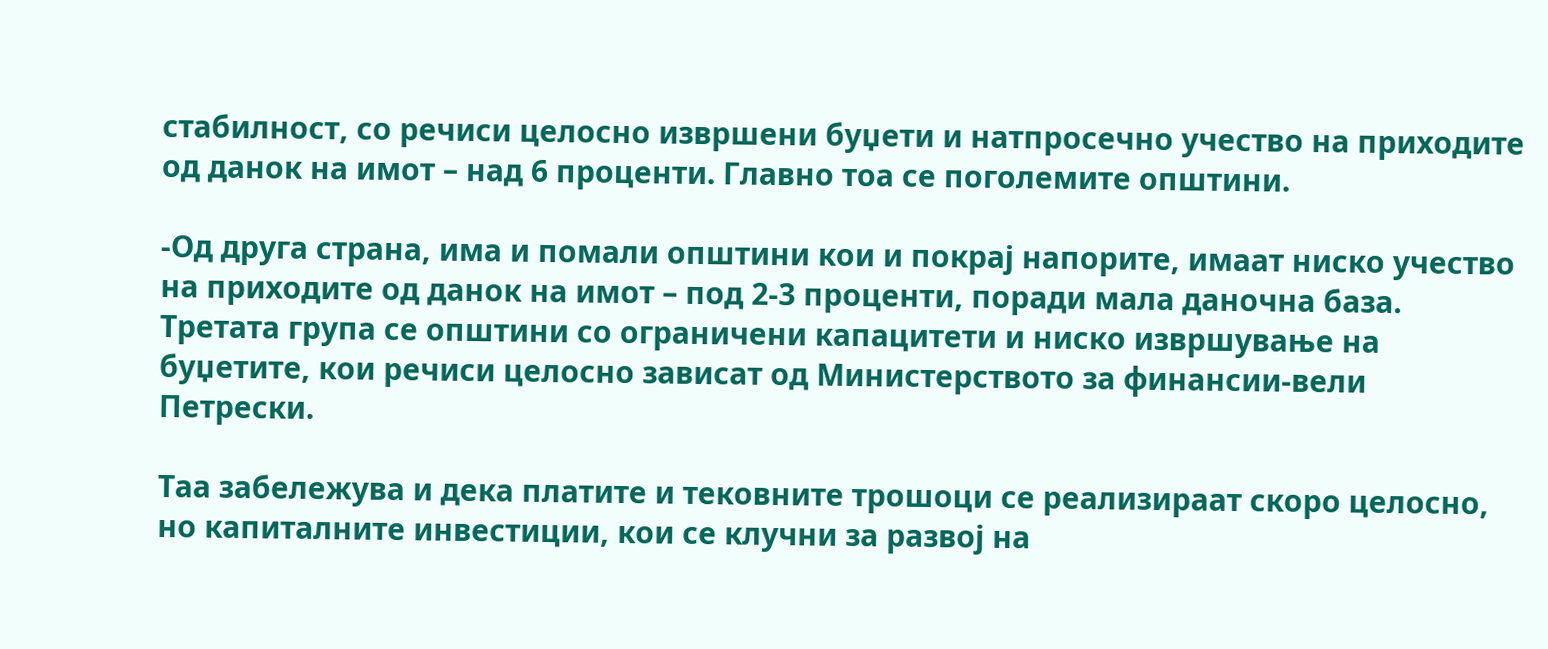стабилност, со речиси целосно извршени буџети и натпросечно учество на приходите од данок на имот – над 6 проценти. Главно тоа се поголемите општини.

-Од друга страна, има и помали општини кои и покрај напорите, имаат ниско учество на приходите од данок на имот – под 2-3 проценти, поради мала даночна база. Третата група се општини со ограничени капацитети и ниско извршување на буџетите, кои речиси целосно зависат од Министерството за финансии-вели Петрески.

Таа забележува и дека платите и тековните трошоци се реализираат скоро целосно, но капиталните инвестиции, кои се клучни за развој на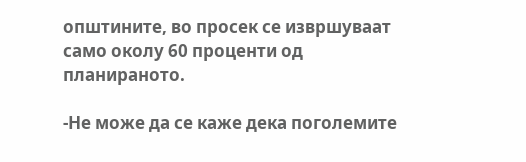општините, во просек се извршуваат само околу 60 проценти од планираното.

-Не може да се каже дека поголемите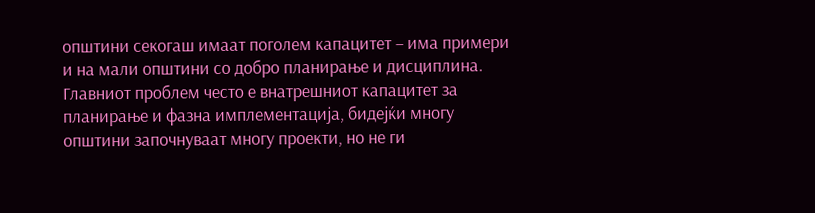општини секогаш имаат поголем капацитет – има примери и на мали општини со добро планирање и дисциплина. Главниот проблем често е внатрешниот капацитет за планирање и фазна имплементација, бидејќи многу општини започнуваат многу проекти, но не ги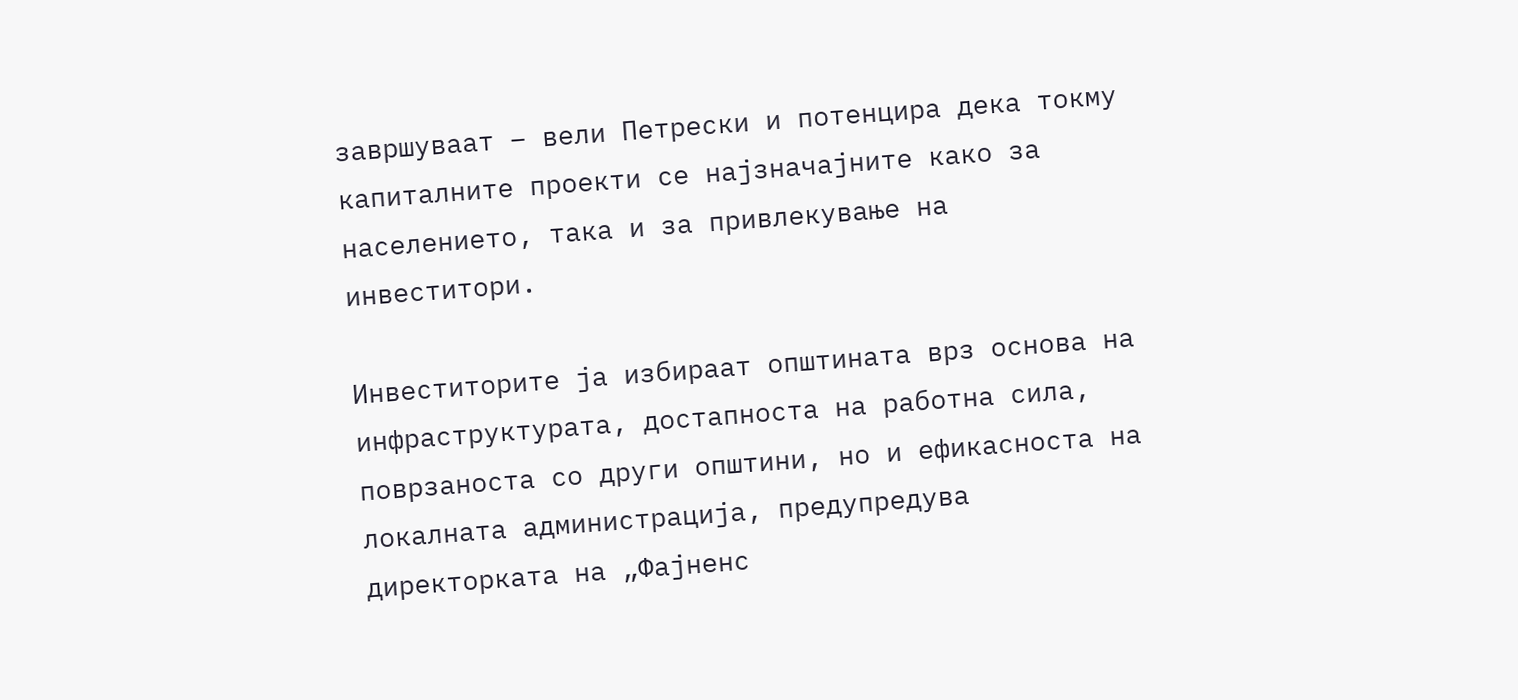завршуваат – вели Петрески и потенцира дека токму капиталните проекти се најзначајните како за населението, така и за привлекување на инвеститори.

Инвеститорите ја избираат општината врз основа на инфраструктурата, достапноста на работна сила, поврзаноста со други општини, но и ефикасноста на локалната администрација, предупредува директорката на „Фајненс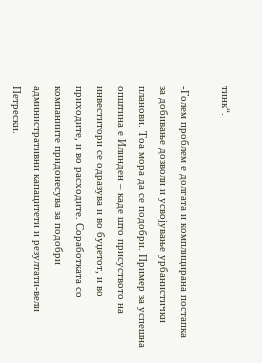тинк“.

-Голем проблем е долгата и комплицирана постапка за добивање дозволи и усвојување урбанистички планови. Тоа мора да се подобри. Пример за успешна општина е Илинден – каде што присуството на инвеститори се одразува и во буџетот, и во приходите, и во расходите. Соработката со компаниите придонесува за подобри административни капацитети и резултати-вели Петрески.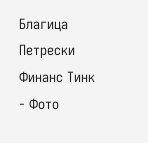Благица Петрески Финанс Тинк - Фото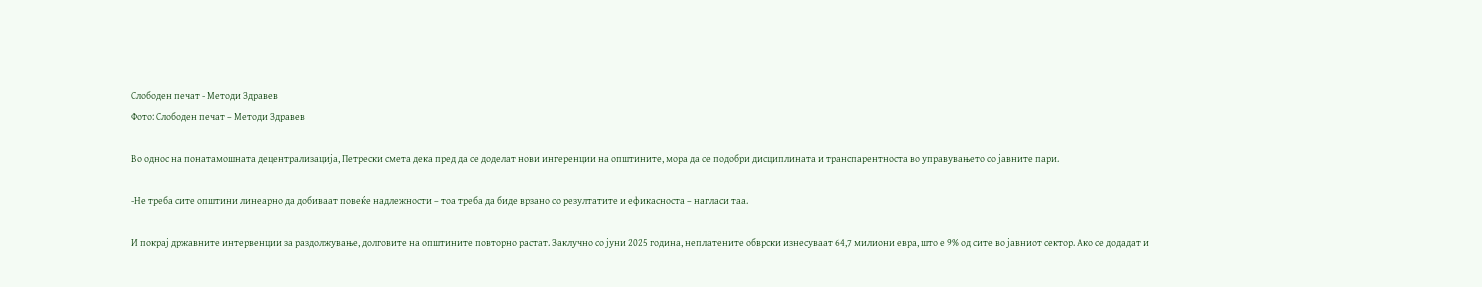Слободен печат - Методи Здравев
Фото: Слободен печат – Методи Здравев

Во однос на понатамошната децентрализација, Петрески смета дека пред да се доделат нови ингеренции на општините, мора да се подобри дисциплината и транспарентноста во управувањето со јавните пари.

-Не треба сите општини линеарно да добиваат повеќе надлежности – тоа треба да биде врзано со резултатите и ефикасноста – нагласи таа.

И покрај државните интервенции за раздолжување, долговите на општините повторно растат. Заклучно со јуни 2025 година, неплатените обврски изнесуваат 64,7 милиони евра, што е 9% од сите во јавниот сектор. Ако се додадат и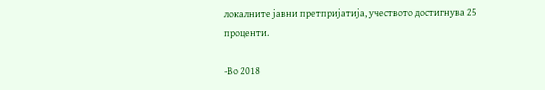локалните јавни претпријатија, учеството достигнува 25 проценти.

-Во 2018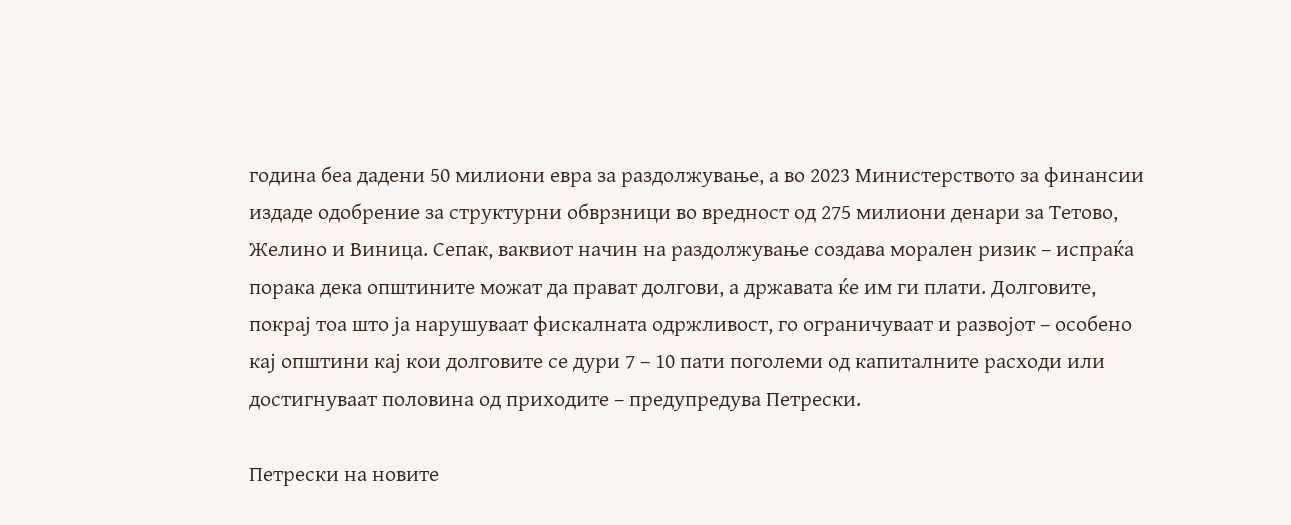година беа дадени 50 милиони евра за раздолжување, а во 2023 Министерството за финансии издаде одобрение за структурни обврзници во вредност од 275 милиони денари за Тетово, Желино и Виница. Сепак, ваквиот начин на раздолжување создава морален ризик – испраќа порака дека општините можат да прават долгови, а државата ќе им ги плати. Долговите, покрај тоа што ја нарушуваат фискалната одржливост, го ограничуваат и развојот – особено кај општини кај кои долговите се дури 7 – 10 пати поголеми од капиталните расходи или достигнуваат половина од приходите – предупредува Петрески.

Петрески на новите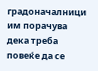градоначалници им порачува дека треба повеќе да се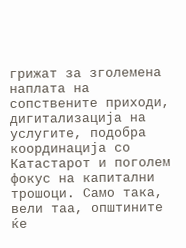грижат за зголемена наплата на сопствените приходи, дигитализација на услугите, подобра координација со Катастарот и поголем фокус на капитални трошоци. Само така, вели таа, општините ќе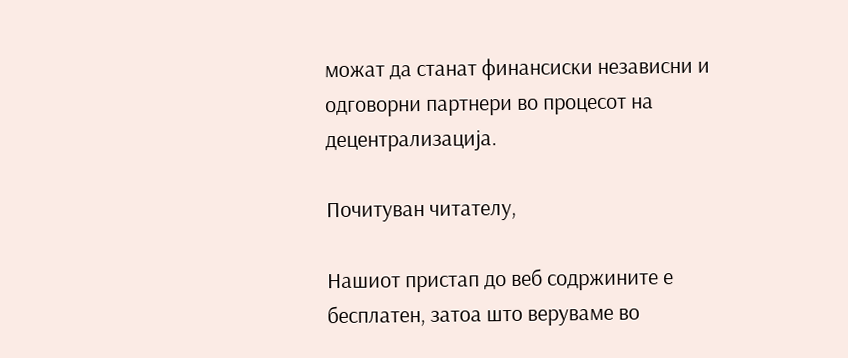можат да станат финансиски независни и одговорни партнери во процесот на децентрализација.

Почитуван читателу,

Нашиот пристап до веб содржините е бесплатен, затоа што веруваме во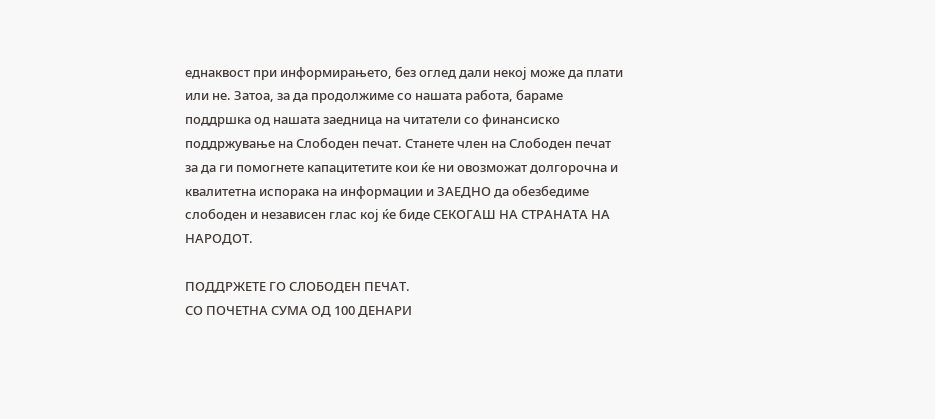еднаквост при информирањето, без оглед дали некој може да плати или не. Затоа, за да продолжиме со нашата работа, бараме поддршка од нашата заедница на читатели со финансиско поддржување на Слободен печат. Станете член на Слободен печат за да ги помогнете капацитетите кои ќе ни овозможат долгорочна и квалитетна испорака на информации и ЗАЕДНО да обезбедиме слободен и независен глас кој ќе биде СЕКОГАШ НА СТРАНАТА НА НАРОДОТ.

ПОДДРЖЕТЕ ГО СЛОБОДЕН ПЕЧАТ.
СО ПОЧЕТНА СУМА ОД 100 ДЕНАРИ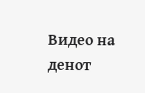Видео на денот